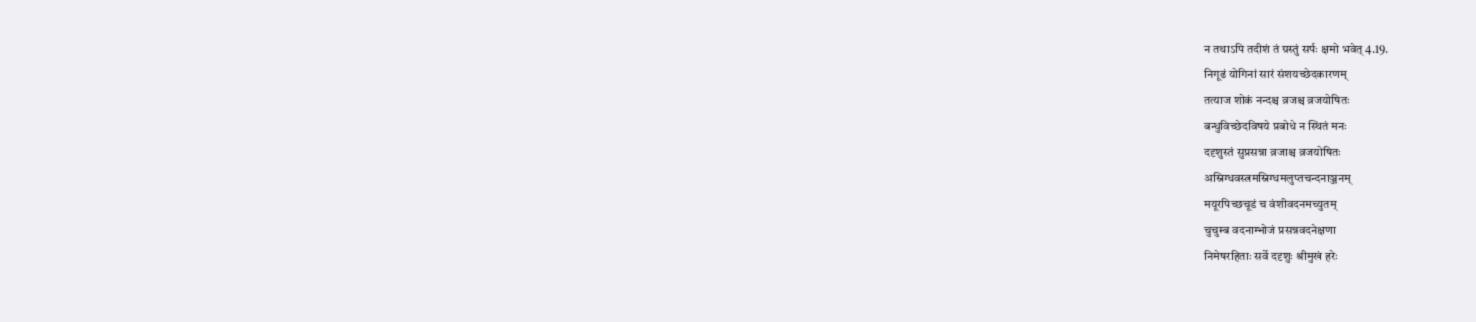न तथाऽपि तदीशं तं ग्रस्तुं सर्पः क्षमो भवेत् 4.19.
निगूढं योगिनां सारं संशयच्छेदकारणम्
तत्याज शोकं नन्दश्च व्रजश्च व्रजयोषितः
बन्धुविच्छेदविषये प्रबोधे न स्थितं मनः
ददृशुस्तं सुप्रसन्ना व्रजाश्च व्रजयोषितः
अस्निग्धवस्त्रमस्निग्धमलुप्तचन्दनाञ्जनम्
मयूरपिच्छचूडं च वंशीवदनमच्युतम्
चुचुम्ब वदनाम्भोजं प्रसन्नवदनेक्षणा
निमेषरहिताः सर्वे ददृशुः श्रीमुखं हरेः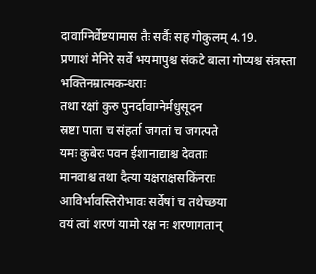दावाग्निर्वेष्टयामास तैः सर्वैः सह गोकुलम् 4.19.
प्रणाशं मेनिरे सर्वे भयमापुश्च संकटे बाला गोप्यश्च संत्रस्ता भक्तिनम्रात्मकन्धराः
तथा रक्षां कुरु पुनर्दावाग्नेर्मधुसूदन
स्रष्टा पाता च संहर्ता जगतां च जगत्पते
यमः कुबेरः पवन ईशानाद्याश्च देवताः
मानवाश्च तथा दैत्या यक्षराक्षसकिंनराः
आविर्भावस्तिरोभावः सर्वेषां च तथेच्छया
वयं त्वां शरणं यामो रक्ष नः शरणागतान्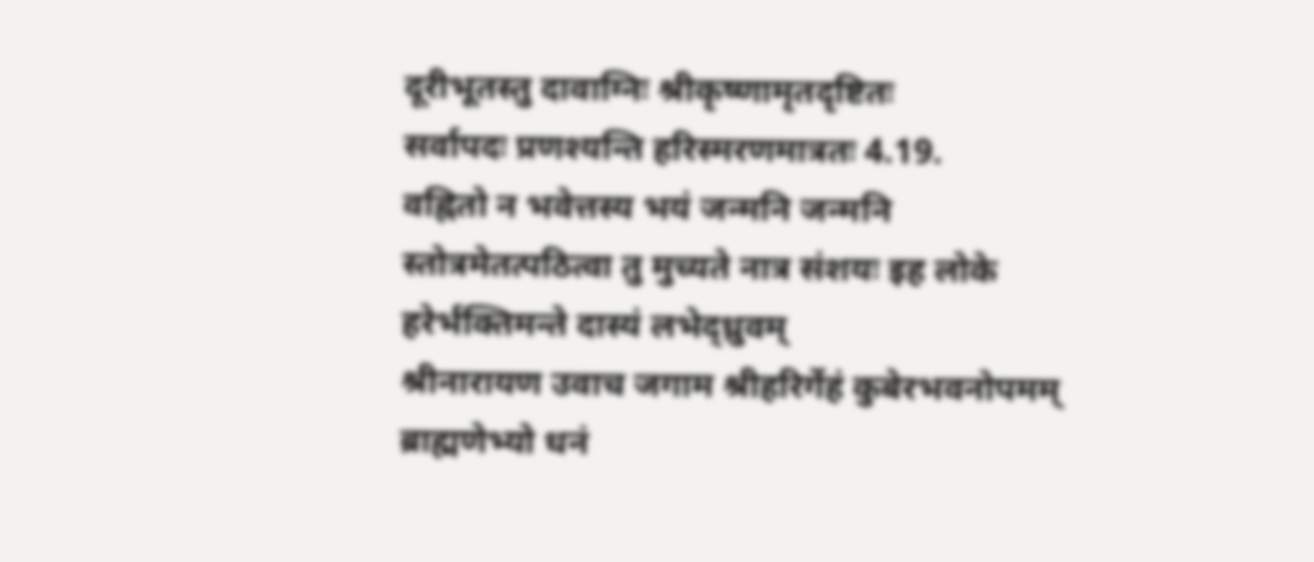दूरीभूतस्तु दावाग्निः श्रीकृष्णामृतदृष्टितः
सर्वापदः प्रणश्यन्ति हरिस्मरणमात्रतः 4.19.
वह्नितो न भवेत्तस्य भयं जन्मनि जन्मनि
स्तोत्रमेतत्पठित्वा तु मुच्यते नात्र संशयः इह लोके हरेर्भक्तिमन्ते दास्यं लभेद्ध्रुवम्
श्रीनारायण उवाच जगाम श्रीहरिर्गेहं कुबेरभवनोपमम्
ब्राह्मणेभ्यो धनं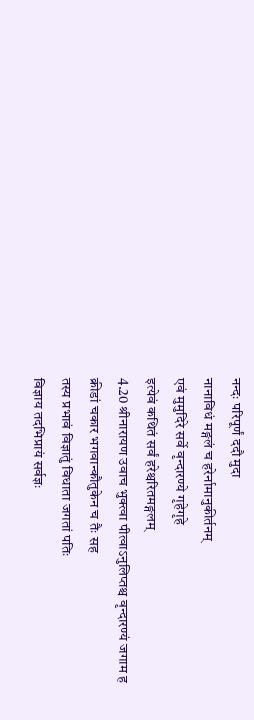नन्दः परिपूर्णं ददौ मुदा
नानाविधं मङ्गलं च हरेर्नामानुकीर्तनम्
एवं मुमुदिरे सर्वे वृन्दारण्ये गृहेगृहे
इत्येवं कथितं सर्वं हरेश्चरितमङ्गलम्
4.20 श्रीनारायण उवाच भुक्त्वा पीत्वाऽनुलिप्तश्च वृन्दारण्यं जगाम ह
क्रीडां चकार भगवान्कौतुकेन च तैः सह
तस्य प्रभावं विज्ञातुं विधाता जगतां पतिः
विज्ञाय तदभिप्रायं सर्वज्ञः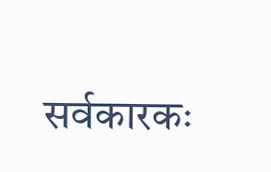सर्वकारकः